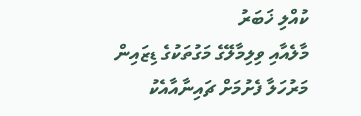ކުއްލި ޚަބަރު
މާލެއާއި ވިލިމާލޭގެ މަގުތަކުގެ ޑިޒައިން މަރުހަލާ ފެށުމަށް ޗައިނާއާއެކު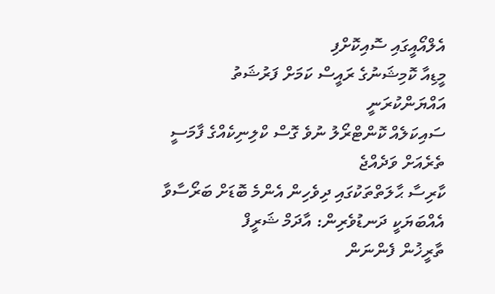އެލްއޯއީގައި ސޮއިކޮށްފި
މީޑިއާ ކޮމިޝަނުގެ ރައީސް ކަމަށް ފަރުޝަތު އައްޔަންކުރަނީ
ސައިކަލެއް ކޮންޓްރޯލު ނުވެ ގޮސް ކްލިނިކެއްގެ ފާމަސީ ތެރެއަށް ވަދެއްޖެ
ކާރިސާ ޙާލަތްތަކުގައި ދިވެހިން އެންމެ ބޮޑަށް ބަރޯސާވާ އެއްބަޔަކީ ދަނޑުވެރިން: އާދަމް ޝަރީފް
ތާރީޚުން ފެންނަން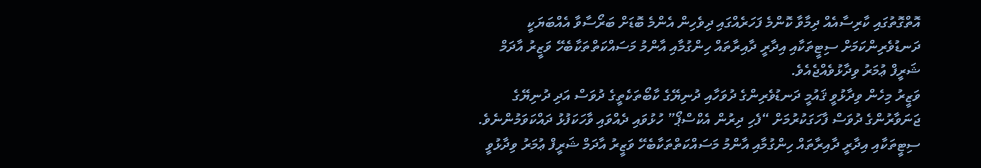އޮތްގޮތުގައި ކާރިސާއެއް ދިމާވާ ކޮންމެ ފަހަރެއްގައި ދިވެހިން އެންމެ ބޮޑަށް ބަރޯސާވާ އެއްބަޔަކީ ދަނޑުވެރިންކަމަށް ސިޓީތަކާއި އިދާރީ ދާއިރާތައް ހިންގުމާއި އާންމު މަސައްކަތްތަކާބެހޭ ވަޒީރު އާދަމް ޝަރީފް ޢުމަރު ވިދާޅުވެއްޖެއެވެ.
ވަޒީރު މިހެން ވިދާޅުވީ ޤައުމީ ދަނޑުވެރިންގެ ދުވަހާއި ދުނިޔޭގެ ކާބޯތަކެތީގެ ދުވަސް އަދި ދުނިޔޭގެ ޖަނަވާރުންގެ ދުވަސް ފާހަގަކުރުމަށް “ފެހި ދިރުން އެކްސްޕޯ” ހުޅުވައި ދެއްވައި ވާހަކަފުޅު ދައްކަވަމުންނެވެ.
ސިޓީތަކާއި އިދާރީ ދާއިރާތައް ހިންގުމާއި އާންމު މަސައްކަތްތަކާބެހޭ ވަޒީރު އާދަމް ޝަރީފް ޢުމަރު ވިދާޅުވީ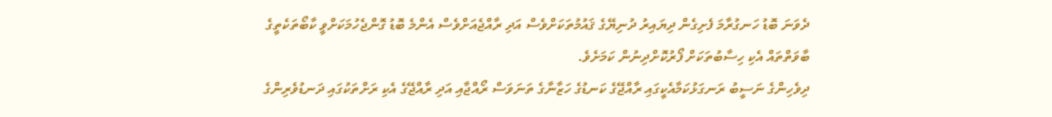ދެވަނަ ބޮޑު ހަނގުރާމަ ފެށިގެން ދިޔައިރު ދުނިޔޭގެ ޤައުމުތަކަށްވެސް އަދި ރާއްޖެއަށްވެސް އެންމެ ބޮޑު ގޮންޖެހުމަކަށްވީ ކާބޯތަކެތީގެ ބާވަތްތައް އެކި ހިސާބުތަކަށް ފޯރުކޮށްދިނުން ކަމަށެވެ.
ދިވެހިންގެ ނަސީބު ރަނގަޅުކަމާއެކީގައި ރާއްޖޭގެ ކަނޑުގެ ހަޒާނާގެ ތަނަވަސް ރޯއްޖާއި އަދި ރާއްޖޭގެ އެކި ރަށްތަކުގައި ދަނޑުވެރިންގެ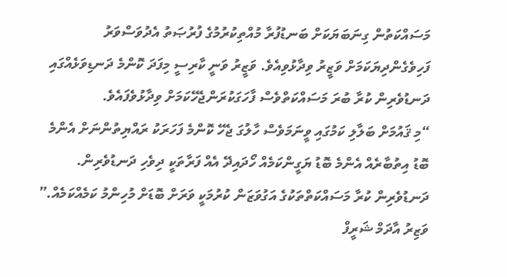މަސައްކަތުން ގިނަބަޔަކަށް ބަނޑުފުރާ މުއްތިކުރުމުގެ ފުރުޞަތު އެދުވަސްވަރު ފަހިވެގެންދިޔަކަމަށް ވަޒީރު ވިދާޅުވިއެވެ. ވަޒީރު ވަނީ ކާރިސީ މިފަދަ ކޮންމެ ދަނޑިވަޅެއްގައި ދަނޑުވެރިން ކުރާ ބުރަ މަސައްކަތްވެސް ފާހަގަކުރަންޖެހޭކަމަށް ވިދާޅުވެފައެވެ.
“މި ޤައުމަށް ބަލާލި ކަމުގައި ވީނަމަވެސް ހާލުގަ ޖެހޭ ކޮންމެ ފަހަރަކު ރައްޔިތުންނަށް އެންމެ ބޮޑު އިތުބާރެއް އެންމެ ބޮޑު ޔަގީންކަމެއް ހޯދައިދޭ އެއް ފަރާތަކީ ދިވެހި ދަނޑުވެރިން. ދަނޑުވެރިން ކުރާ މަސައްކަތްތަކުގެ އަގުވަޒަން ކުރުމަކީ ވަރަށް ބޮޑަށް މުހިންމު ކަމެއްކަމެއް.” ވަޒިރު އާދަމް ޝަރީފް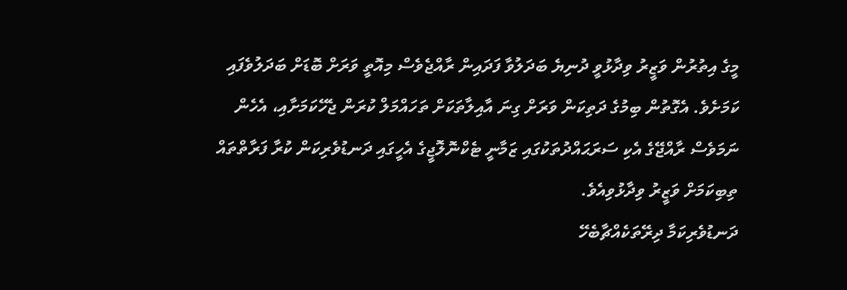މީގެ އިތުރުން ވަޒީރު ވިދާޅުވީ ދުނިޔެ ބަދަލުވާ ފަދައިން ރާއްޖެވެސް މިއޮތީ ވަރަށް ބޮޑަށް ބަދަލުވެފައި ކަމަށެވެ. އެގޮތުން ބިމުގެ ދަތިކަން ވަރަށް ގިނަ އާއިލާތަކަށް ތަހައްމަލް ކުރަން ޖެހޭކަމަށާއި، އެހެން ނަމަވެސް ރާއްޖޭގެ އެކި ސަރަޙައްދުތަކުގައި ޒަމާނީ ޓެކްނޮލޮޖީގެ އެހީގައި ދަނޑުވެރިކަން ކުރާ ފަރާތްތައް ތިބިކަމަށް ވަޒީރު ވިދާޅުވިއެވެ.
ދަނޑުވެރިކަމާ ދިރޭތަކެއްޗާބެހޭ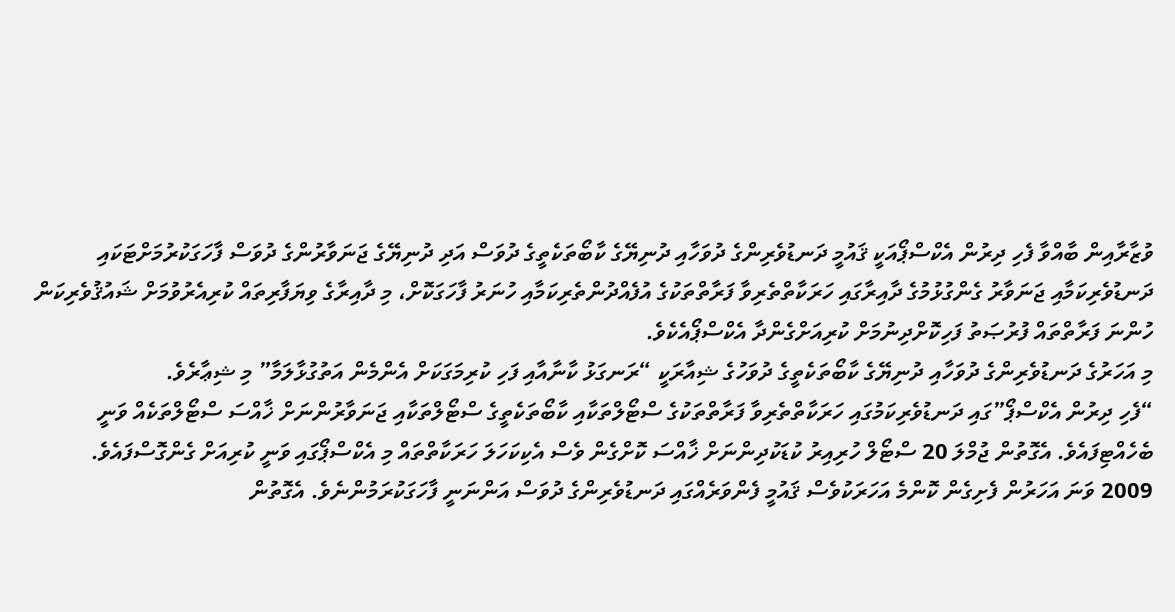ވުޒާރާއިން ބާއްވާ ފެހި ދިރުން އެކްސްޕޯއަކީ ޤައުމީ ދަނޑުވެރިންގެ ދުވަހާއި ދުނިޔޭގެ ކާބޯތަކެތީގެ ދުވަސް އަދި ދުނިޔޭގެ ޖަނަވާރުންގެ ދުވަސް ފާހަގަކުރުމަށްޓަކައި ދަނޑުވެރިކަމާއި ޖަނަވާރު ގެންގުޅުމުގެ ދާއިރާގައި ހަރަކާތްތެރިވާ ފަރާތްތަކުގެ އުފެއްދުންތެރިކަމާއި ހުނަރު ފާހަގަކޮށް، މި ދާއިރާގެ ވިޔަފާރިތައް ކުރިއެރުވުމަށް ޝައުޤުވެރިކަން ހުންނަ ފަރާތްތައް ފުރުޞަތު ފަހިކޮށްދިނުމަށް ކުރިއަށްގެންދާ އެކްސްޕޯއެކެވެ.
މި އަހަރުގެ ދަނޑުވެރިންގެ ދުވަހާއި ދުނިޔޭގެ ކާބޯތަކެތީގެ ދުވަހުގެ ޝިއާރަކީ “ރަނގަޅު ކާނާއާއި ފަހި ކުރިމަގަކަށް އެންމެން އަތުގުޅާލަމާ” މި ޝިޢާރެވެ.
“ފެހި ދިރުން އެކްސްޕޯ”ގައި ދަނޑުވެރިކަމުގައި ހަރަކާތްތެރިވާ ފަރާތްތަކުގެ ސްޓޯލްތަކާއި ކާބޯތަކެތީގެ ސްޓޯލްތަކާއި ޖަނަވާރުންނަށް ޚާއްސަ ސްޓޯލްތަކެއް ވަނީ ބެހެއްޓިފައެވެ. އެގޮތުން ޖުމްލަ 20 ސްޓޯލް ހުރިއިރު ކުޑަކުދިންނަށް ޚާއްސަ ކޮށްގެން ވެސް އެކިކަހަލަ ހަރަކާތްތައް މި އެކްސްޕޯގައި ވަނީ ކުރިއަށް ގެންގޮސްފައެވެ.
2009 ވަނަ އަހަރުން ފެށިގެން ކޮންމެ އަހަރަކުވެސް ޤައުމީ ފެންވަރެއްގައި ދަނޑުވެރިންގެ ދުވަސް އަންނަނީ ފާހަގަކުރަމުންނެވެ. އެގޮތުން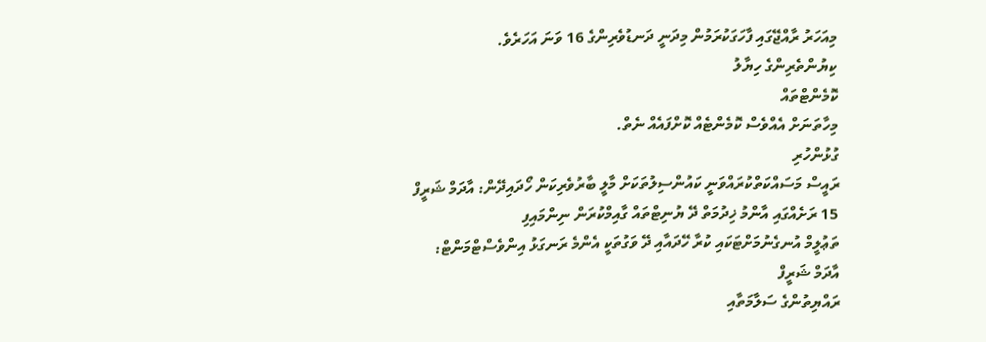މިއަހަރު ރާއްޖޭގައި ފާހަގަކުރަމުން މިދަނީ ދަނޑުވެރިންގެ 16 ވަނަ އަހަރެވެ.
ކިޔުންތެރިންގެ ހިޔާލު
ކޮމެންޓްތައް
މިހާތަނަށް އެއްވެސް ކޮމެންޓެއް ކޮށްފައެއް ނެތް.
ގުޅުންހުރި
ރައީސް މަސައްކަތްކުރައްވަނީ ކައުންސިލުތަކަށް މާލީ ބާރުވެރިކަން ހޯދައިދޭން: އާދަމް ޝަރީފް
15 ރަށެއްގައި އާންމު ޚިދުމަތް ދޭ ޔުނިޓްތައް ގާއިމްކުރަން ނިންމައިފި
ތަޢުލީމް އުނގެނުމަށްޓަކައި ކުރާ ހޭދައާއި ދޭ ވަގުތަކީ އެންމެ ރަނގަޅު އިންވެސްޓްމަންޓް: އާދަމް ޝަރީފް
ރައްޔިތުންގެ ސަލާމަތާއި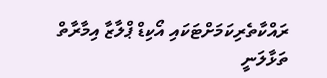ރައްކާތެރިކަމަށްޓަކައި އޯކިޑް ޕްލާޒާ އިމާރާތް ތަޅާލަނީ